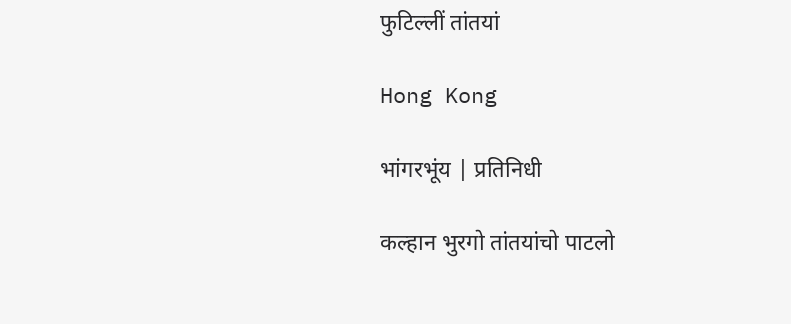फुटिल्लीं तांतयां

Hong Kong

भांगरभूंय | प्रतिनिधी

कल्हान भुरगो तांतयांचो पाटलो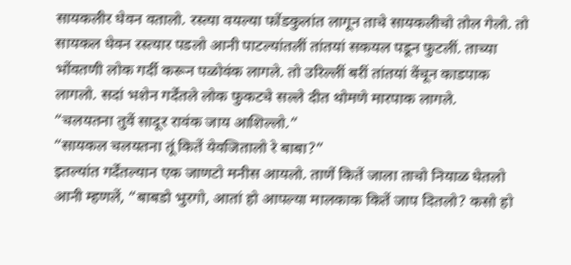सायकलीर घेवन वतालो. रस्त्या वयल्या फोंडकुलांत लागून ताचे सायकलीचो तोल गेलो. तो सायकल घेवन रस्त्यार पडलो आनी पाटल्यांतलीं तांतयां सकयल पडून फुटलीं. ताच्या भोंवतणी लोक गर्दी करून पळोवंक लागले. तो उरिल्लीं बरीं तांतयां वेंचून काडपाक लागलो. सदां भशेन गर्देंतले लोक फुकटचे सल्ले दीत थोमणे मारपाक लागले.
“चलयतना तुवें सादूर रावंक जाय आशिल्लो.”
“सायकल चलयतना तूं कितें येवजितालो रे बाबा?”
इतल्यांत गर्देंतल्यान एक जाणटो मनीस आयलो. ताणें कितें जाला ताचो नियाळ घेतलो आनी म्हणलें, “बाबडो भुरगो, आतां हो आपल्या मालकाक कितें जाप दितलो? कसो हो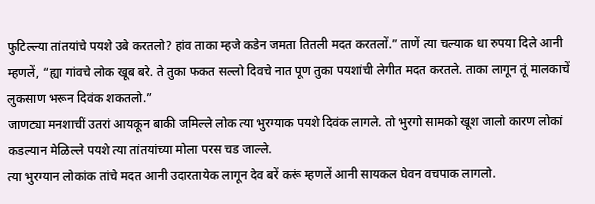फुटिल्ल्या तांतयांचे पयशे उबे करतलो? हांव ताका म्हजे कडेन जमता तितली मदत करतलों.” ताणें त्या चल्याक धा रुपया दिले आनी म्हणलें, “ह्या गांवचे लोक खूब बरे. ते तुका फकत सल्लो दिवचे नात पूण तुका पयशांची लेगीत मदत करतले. ताका लागून तूं मालकाचें लुकसाण भरून दिवंक शकतलो.”
जाणट्या मनशाचीं उतरां आयकून बाकी जमिल्ले लोक त्या भुरग्याक पयशे दिवंक लागले. तो भुरगो सामको खूश जालो कारण लोकां कडल्यान मेळिल्ले पयशे त्या तांतयांच्या मोला परस चड जाल्ले.
त्या भुरग्यान लोकांक तांचे मदत आनी उदारतायेक लागून देव बरें करूं म्हणलें आनी सायकल घेवन वचपाक लागलो.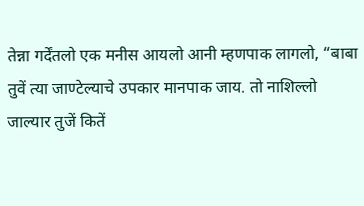तेन्ना गर्देंतलो एक मनीस आयलो आनी म्हणपाक लागलो, “बाबा तुवें त्या जाण्टेल्याचे उपकार मानपाक जाय. तो नाशिल्लो जाल्यार तुजें कितें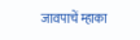जावपाचें म्हाका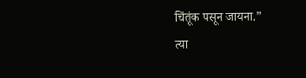चिंतूंक पसून जायना.”
त्या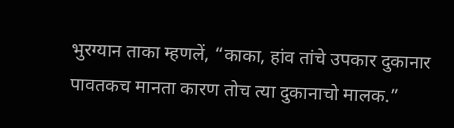भुरग्यान ताका म्हणलें, “काका, हांव तांचे उपकार दुकानार पावतकच मानता कारण तोच त्या दुकानाचो मालक.”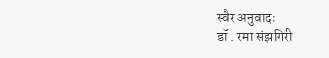स्वैर अनुवादः
डॉ . रमा संझगिरी